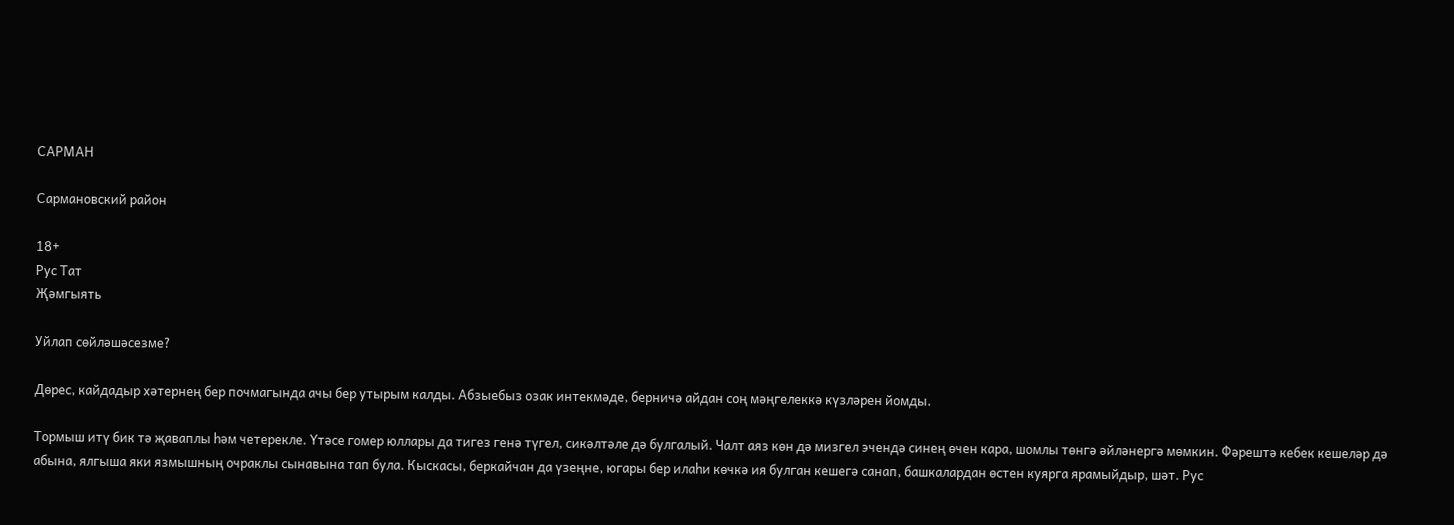САРМАН

Сармановский район

18+
Рус Тат
Җәмгыять

Уйлап сөйләшәсезме?

Дөрес, кайдадыр хәтернең бер почмагында ачы бер утырым калды. Абзыебыз озак интекмәде, берничә айдан соң мәңгелеккә күзләрен йомды.

Тормыш итү бик тә җаваплы һәм четерекле. Үтәсе гомер юллары да тигез генә түгел, сикәлтәле дә булгалый. Чалт аяз көн дә мизгел эчендә синең өчен кара, шомлы төнгә әйләнергә мөмкин. Фәрештә кебек кешеләр дә абына, ялгыша яки язмышның очраклы сынавына тап була. Кыскасы, беркайчан да үзеңне, югары бер илаһи көчкә ия булган кешегә санап, башкалардан өстен куярга ярамыйдыр, шәт. Рус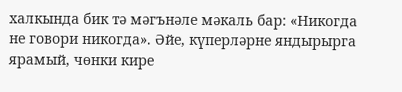халкында бик тә мәгънәле мәкаль бар: «Никогда не говори никогда». Әйе, күперләрне яндырырга ярамый, чөнки кире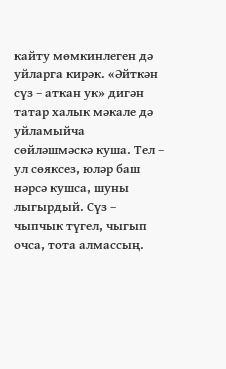кайту мөмкинлеген дә уйларга кирәк. «Әйткән сүз – аткан ук» дигән татар халык мәкале дә уйламыйча сөйләшмәскә куша. Тел – ул сөяксез, юләр баш нәрсә кушса, шуны лыгырдый. Сүз – чыпчык түгел, чыгып очса, тота алмассың.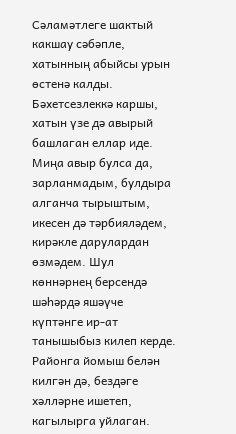Сәламәтлеге шактый какшау сәбәпле, хатынның абыйсы урын өстенә калды. Бәхетсезлеккә каршы, хатын үзе дә авырый башлаган еллар иде. Миңа авыр булса да, зарланмадым, булдыра алганча тырыштым, икесен дә тәрбияләдем, кирәкле дарулардан өзмәдем. Шул көннәрнең берсендә шәһәрдә яшәүче күптәнге ир-ат танышыбыз килеп керде. Районга йомыш белән килгән дә, бездәге хәлләрне ишетеп, кагылырга уйлаган.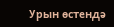Урын өстендә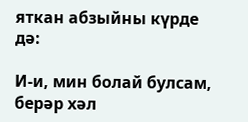яткан абзыйны күрде дә:

И-и, мин болай булсам, берәр хәл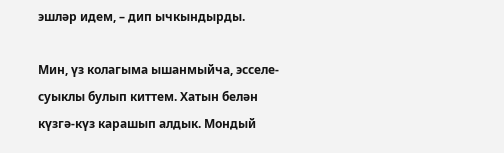эшләр идем, – дип ычкындырды.

Мин, үз колагыма ышанмыйча, эсселе-суыклы булып киттем. Хатын белән күзгә-күз карашып алдык. Мондый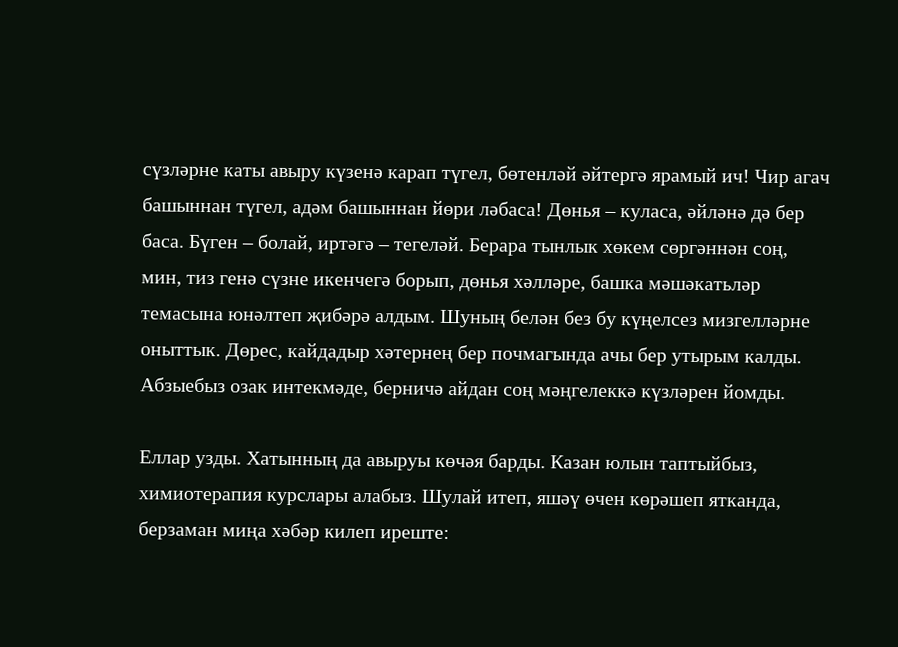сүзләрне каты авыру күзенә карап түгел, бөтенләй әйтергә ярамый ич! Чир агач башыннан түгел, адәм башыннан йөри ләбаса! Дөнья – куласа, әйләнә дә бер баса. Бүген – болай, иртәгә – тегеләй. Берара тынлык хөкем сөргәннән соң, мин, тиз генә сүзне икенчегә борып, дөнья хәлләре, башка мәшәкатьләр темасына юнәлтеп җибәрә алдым. Шуның белән без бу күңелсез мизгелләрне оныттык. Дөрес, кайдадыр хәтернең бер почмагында ачы бер утырым калды. Абзыебыз озак интекмәде, берничә айдан соң мәңгелеккә күзләрен йомды.

Еллар узды. Хатынның да авыруы көчәя барды. Казан юлын таптыйбыз, химиотерапия курслары алабыз. Шулай итеп, яшәү өчен көрәшеп ятканда, берзаман миңа хәбәр килеп иреште: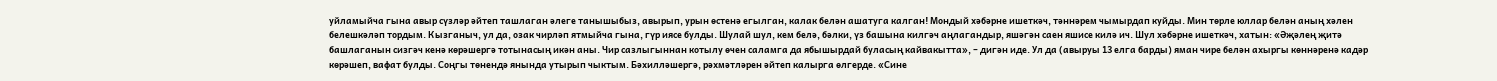уйламыйча гына авыр сүзләр әйтеп ташлаган әлеге танышыбыз, авырып, урын өстенә егылган, калак белән ашатуга калган! Мондый хәбәрне ишеткәч, тәннәрем чымырдап куйды. Мин төрле юллар белән аның хәлен белешкәләп тордым. Кызганыч, ул да, озак чирләп ятмыйча гына, гүр иясе булды. Шулай шул, кем белә, бәлки, үз башына килгәч аңлагандыр, яшәгән саен яшисе килә ич. Шул хәбәрне ишеткәч, хатын: «Әҗәлең җитә башлаганын сизгәч кенә көрәшергә тотынасың икән аны. Чир сазлыгыннан котылу өчен саламга да ябышырдай буласың кайвакытта», – дигән иде. Ул да (авыруы 13 елга барды) яман чире белән ахыргы көннәренә кадәр көрәшеп, вафат булды. Соңгы төнендә янында утырып чыктым. Бәхилләшергә, рәхмәтләрен әйтеп калырга өлгерде. «Сине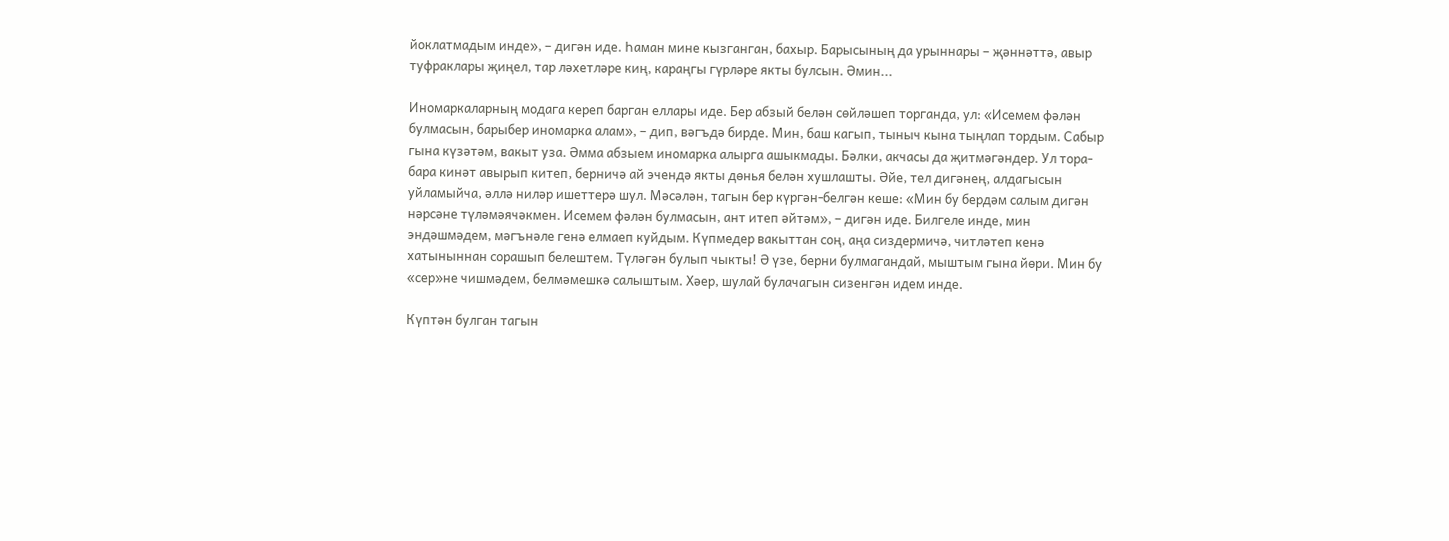йоклатмадым инде», – дигән иде. Һаман мине кызганган, бахыр. Барысының да урыннары – җәннәттә, авыр туфраклары җиңел, тар ләхетләре киң, караңгы гүрләре якты булсын. Әмин...

Иномаркаларның модага кереп барган еллары иде. Бер абзый белән сөйләшеп торганда, ул: «Исемем фәлән булмасын, барыбер иномарка алам», – дип, вәгъдә бирде. Мин, баш кагып, тыныч кына тыңлап тордым. Сабыр гына күзәтәм, вакыт уза. Әмма абзыем иномарка алырга ашыкмады. Бәлки, акчасы да җитмәгәндер. Ул тора-бара кинәт авырып китеп, берничә ай эчендә якты дөнья белән хушлашты. Әйе, тел дигәнең, алдагысын уйламыйча, әллә ниләр ишеттерә шул. Мәсәлән, тагын бер күргән-белгән кеше: «Мин бу бердәм салым дигән нәрсәне түләмәячәкмен. Исемем фәлән булмасын, ант итеп әйтәм», – дигән иде. Билгеле инде, мин эндәшмәдем, мәгънәле генә елмаеп куйдым. Күпмедер вакыттан соң, аңа сиздермичә, читләтеп кенә хатыныннан сорашып белештем. Түләгән булып чыкты! Ә үзе, берни булмагандай, мыштым гына йөри. Мин бу «сер»не чишмәдем, белмәмешкә салыштым. Хәер, шулай булачагын сизенгән идем инде.

Күптән булган тагын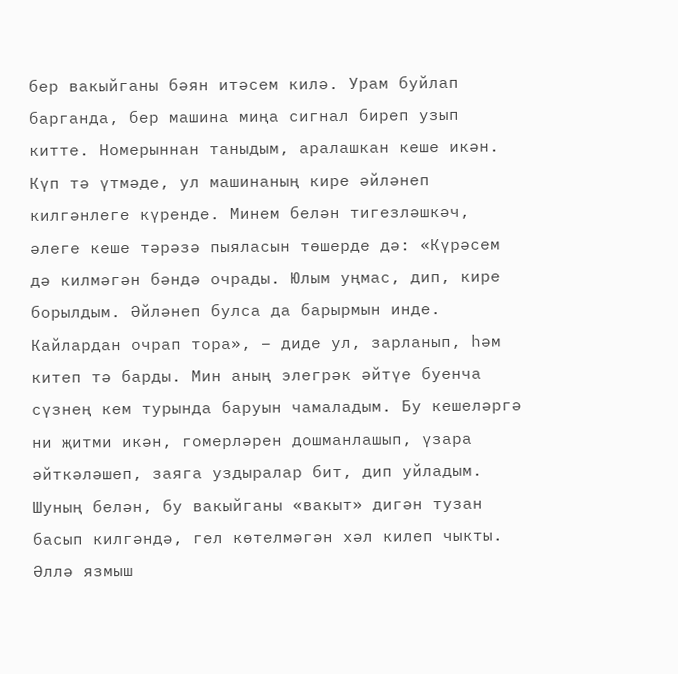бер вакыйганы бәян итәсем килә. Урам буйлап барганда, бер машина миңа сигнал биреп узып китте. Номерыннан таныдым, аралашкан кеше икән. Күп тә үтмәде, ул машинаның кире әйләнеп килгәнлеге күренде. Минем белән тигезләшкәч, әлеге кеше тәрәзә пыяласын төшерде дә: «Күрәсем дә килмәгән бәндә очрады. Юлым уңмас, дип, кире борылдым. Әйләнеп булса да барырмын инде. Кайлардан очрап тора», – диде ул, зарланып, һәм китеп тә барды. Мин аның элегрәк әйтүе буенча сүзнең кем турында баруын чамаладым. Бу кешеләргә ни җитми икән, гомерләрен дошманлашып, үзара әйткәләшеп, заяга уздыралар бит, дип уйладым. Шуның белән, бу вакыйганы «вакыт» дигән тузан басып килгәндә, гел көтелмәгән хәл килеп чыкты. Әллә язмыш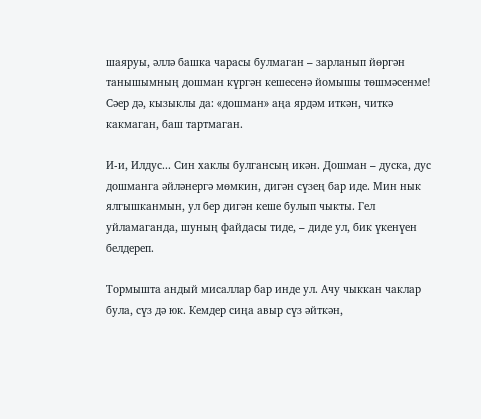шаяруы, әллә башка чарасы булмаган – зарланып йөргән танышымның дошман күргән кешесенә йомышы төшмәсенме! Сәер дә, кызыклы да: «дошман» аңа ярдәм иткән, читкә какмаган, баш тартмаган.

И-и, Илдус... Син хаклы булгансың икән. Дошман – дуска, дус дошманга әйләнергә мөмкин, дигән сүзең бар иде. Мин нык ялгышканмын, ул бер дигән кеше булып чыкты. Гел уйламаганда, шуның файдасы тиде, – диде ул, бик үкенүен белдереп.

Тормышта андый мисаллар бар инде ул. Ачу чыккан чаклар була, сүз дә юк. Кемдер сиңа авыр сүз әйткән,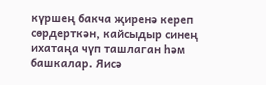күршең бакча җиренә кереп сөрдерткән, кайсыдыр синең ихатаңа чүп ташлаган һәм башкалар. Яисә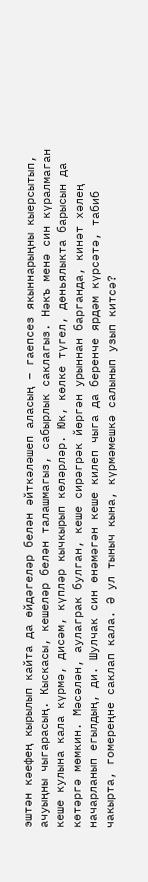эштән кәефең кырылып кайта да өйдәгеләр белән әйткәләшеп аласың – гаепсез якыннарыңны кыерсытып, ачуыңны чыгарасың. Кыскасы, кешеләр белән талашмагыз, сабырлык саклагыз. Нәкъ менә син күралмаган кеше кулына кала күрмә, дисәм, күпләр кычкырып көләрләр. Юк, көлке түгел, дөньялыкта барысын да көтәргә мөмкин. Мәсәлән, аулаграк булган, кеше сирәгрәк йөргән урыннан барганда, кинәт хәлең начарланып егылдың, ди. Шулчак син өнәмәгән кеше килеп чыга да беренче ярдәм күрсәтә, табиб чакырта, гомереңне саклап кала. Ә ул тыныч кына, күрмәмешкә салынып узып китсә?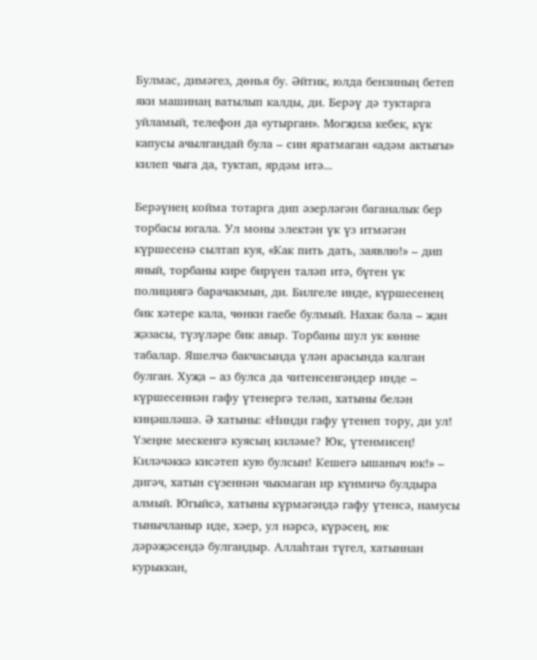Булмас, димәгез, дөнья бу. Әйтик, юлда бензиның бетеп яки машинаң ватылып калды, ди. Берәү дә туктарга уйламый, телефон да «утырган». Могҗиза кебек, күк капусы ачылгандай була – син яратмаган «адәм актыгы» килеп чыга да, туктап, ярдәм итә...

Берәүнең койма тотарга дип әзерләгән баганалык бер торбасы югала. Ул моны электән үк үз итмәгән күршесенә сылтап куя, «Как пить дать, заявлю!» – дип яный, торбаны кире бирүен таләп итә, бүген үк полициягә барачакмын, ди. Билгеле инде, күршесенең бик хәтере кала, чөнки гаебе булмый. Нахак бәла – җан җәзасы, түзүләре бик авыр. Торбаны шул ук көнне табалар. Яшелчә бакчасында үлән арасында калган булган. Хуҗа – аз булса да читенсенгәндер инде – күршесеннән гафу үтенергә теләп, хатыны белән киңәшләшә. Ә хатыны: «Нинди гафу үтенеп тору, ди ул! Үзеңне мескенгә куясың киләме? Юк, үтенмисең! Киләчәккә кисәтеп кую булсын! Кешегә ышаныч юк!» – дигәч, хатын сүзеннән чыкмаган ир күнмичә булдыра алмый. Югыйсә, хатыны күрмәгәндә гафу үтенсә, намусы тынычланыр иде, хәер, ул нәрсә, күрәсең, юк дәрәҗәсендә булгандыр. Аллаһтан түгел, хатыннан курыккан,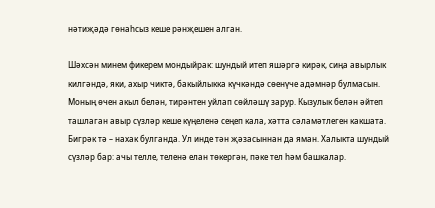нәтиҗәдә гөнаһсыз кеше рәнҗешен алган.

Шәхсән минем фикерем мондыйрак: шундый итеп яшәргә кирәк, сиңа авырлык килгәндә, яки, ахыр чиктә, бакыйлыкка күчкәндә сөенүче адәмнәр булмасын. Моның өчен акыл белән, тирәнтен уйлап сөйләшү зарур. Кызулык белән әйтеп ташлаган авыр сүзләр кеше күңеленә сеңеп кала, хәтта сәламәтлеген какшата. Бигрәк тә – нахак булганда. Ул инде тән җәзасыннан да яман. Халыкта шундый сүзләр бар: ачы телле, теленә елан төкергән, пәке тел һәм башкалар.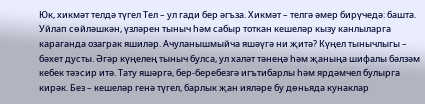Юк, хикмәт телдә түгел Тел – ул гади бер әгъза. Хикмәт – телгә әмер бирүчедә: башта. Уйлап сөйләшкән, үзләрен тыныч һәм сабыр тоткан кешеләр кызу канлыларга караганда озаграк яшиләр. Ачуланышмыйча яшәүгә ни җитә? Күңел тынычлыгы – бәхет дусты. Әгәр күңелең тыныч булса, ул халәт тәнеңә һәм җаныңа шифалы бәлзәм кебек тәэсир итә. Тату яшәргә, бер-беребезгә игътибарлы һәм ярдәмчел булырга кирәк. Без – кешеләр генә түгел, барлык җан ияләре бу дөньяда кунаклар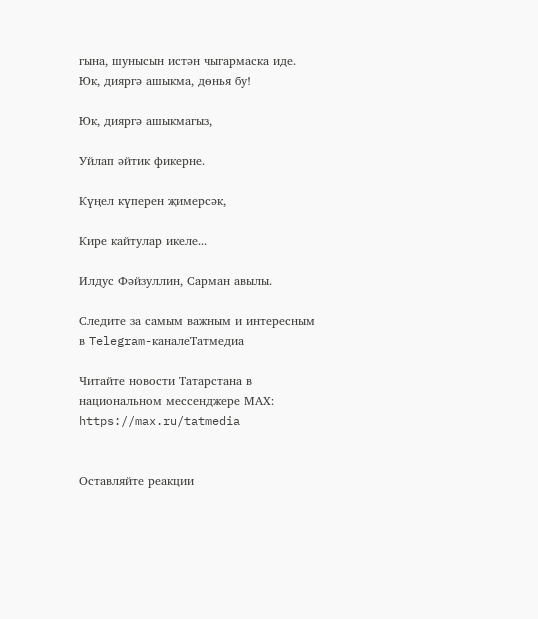гына, шунысын истән чыгармаска иде. Юк, дияргә ашыкма, дөнья бу!

Юк, дияргә ашыкмагыз,

Уйлап әйтик фикерне.

Күңел күперен җимерсәк,

Кире кайтулар икеле...

Илдус Фәйзуллин, Сарман авылы.

Следите за самым важным и интересным в Telegram-каналеТатмедиа

Читайте новости Татарстана в национальном мессенджере MАХ: https://max.ru/tatmedia


Оставляйте реакции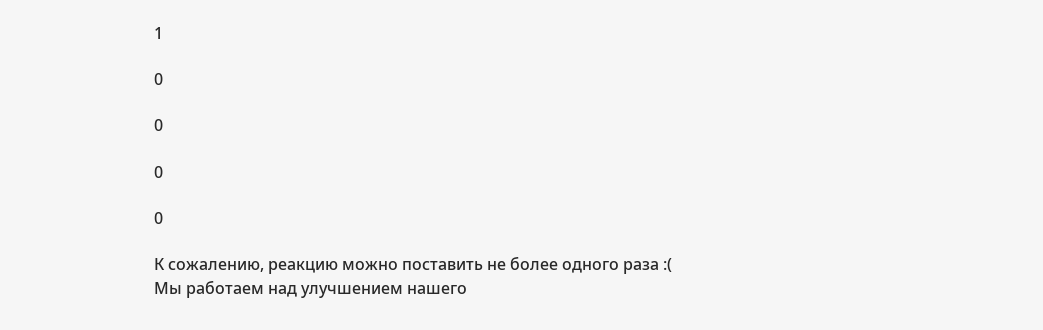1

0

0

0

0

К сожалению, реакцию можно поставить не более одного раза :(
Мы работаем над улучшением нашего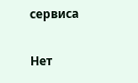сервиса

Нет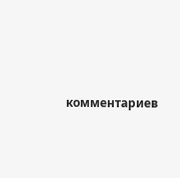комментариев